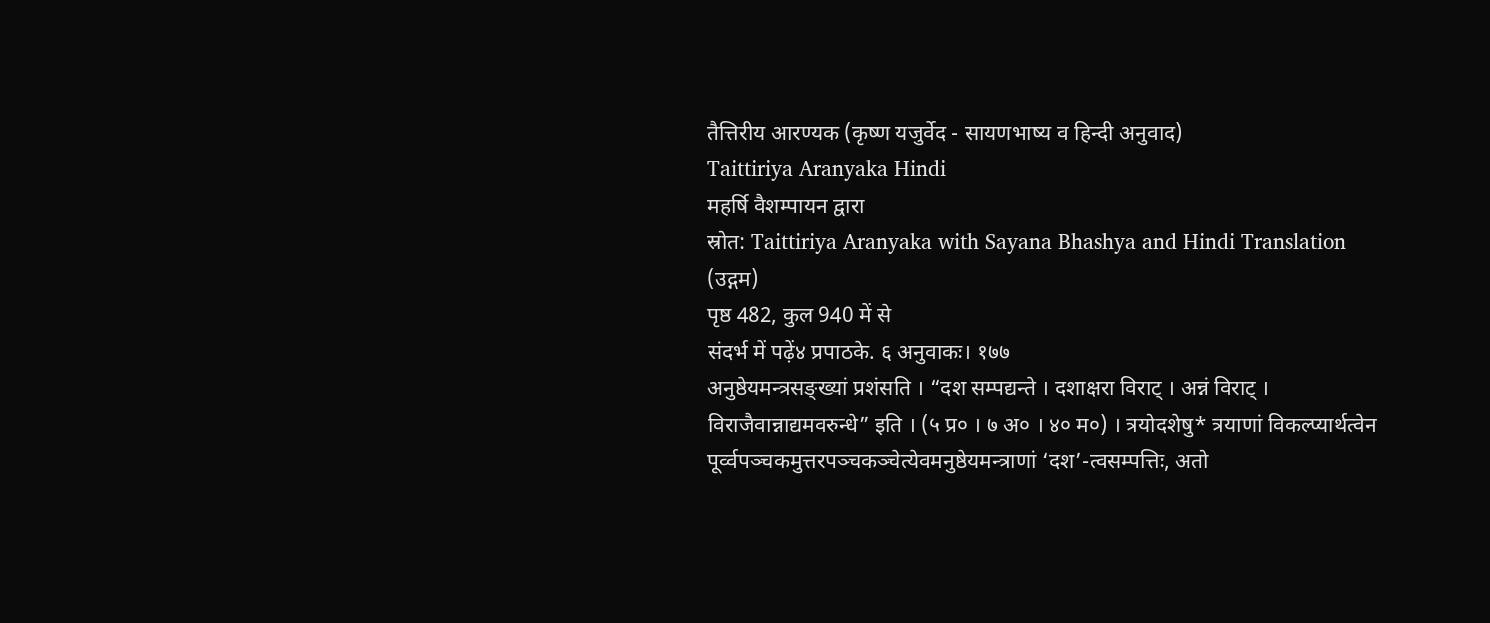तैत्तिरीय आरण्यक (कृष्ण यजुर्वेद - सायणभाष्य व हिन्दी अनुवाद)
Taittiriya Aranyaka Hindi
महर्षि वैशम्पायन द्वारा
स्रोत: Taittiriya Aranyaka with Sayana Bhashya and Hindi Translation (उद्गम)
पृष्ठ 482, कुल 940 में से
संदर्भ में पढ़ें४ प्रपाठके. ६ अनुवाकः। १७७
अनुष्ठेयमन्त्रसङ्ख्यां प्रशंसति । “दश सम्पद्यन्ते । दशाक्षरा विराट् । अन्नं विराट् । विराजैवान्नाद्यमवरुन्धे” इति । (५ प्र० । ७ अ० । ४० म०) । त्रयोदशेषु* त्रयाणां विकल्प्यार्थत्वेन पूर्व्वपञ्चकमुत्तरपञ्चकञ्चेत्येवमनुष्ठेयमन्त्राणां ‘दश’-त्वसम्पत्तिः, अतो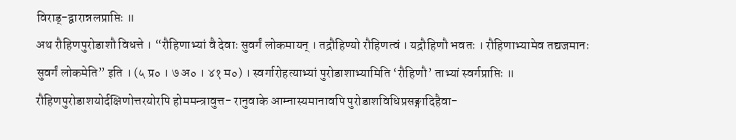विराड्-द्वारान्नलप्राप्तिः ॥
अथ रौहिणपुरोडाशौ विधत्ते । “रौहिणाभ्यां वै देवाः सुवर्गं लोकमायन् । तद्रौहिण्यो रौहिणत्वं । यद्रौहिणौ भवतः । रौहिणाभ्यामेव तद्यजमानः सुवर्गं लोकमेति” इति । (५ प्र० । ७ अ० । ४१ म०) । स्वर्गारोहत्याभ्यां पुरोडाशाभ्यामिति ‘रौहिणौ’ ताभ्यां स्वर्गप्राप्तिः ॥
रौहिणपुरोडाशयोर्दक्षिणोत्तरयोरपि होममन्त्रावुत्त- रानुवाके आम्नास्यमानावपि पुरोडाशविधिप्रसङ्गादिहैवा-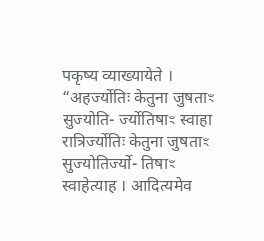पकृष्य व्याख्यायेते । “अहर्ज्योतिः केतुना जुषताꣳ सुज्योति- र्ज्योतिषाꣳ स्वाहा रात्रिर्ज्योतिः केतुना जुषताꣳ सुज्योतिर्ज्यो- तिषाꣳ स्वाहेत्याह । आदित्यमेव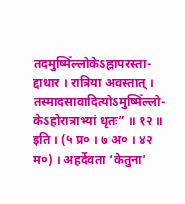तदमुष्मिँल्लोकेऽह्नापरस्ता- द्दाधार । रात्रिया अवस्तात् । तस्मादसावादित्योऽमुष्मिँल्लो- केऽहोरात्राभ्यां धृतः” ॥ १२ ॥ इति । (५ प्र० । ७ अ० । ४२ म०) । अहर्देवता ‘केतुना’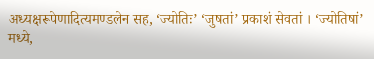अध्यक्षरूपेणादित्यमण्डलेन सह, ‘ज्योतिः’ ‘जुषतां’ प्रकाशं सेवतां । ‘ज्योतिषां’ मध्ये,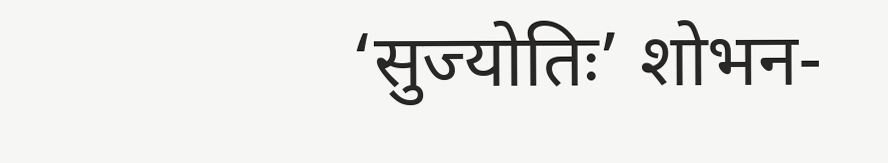‘सुज्योतिः’ शोभन-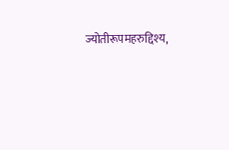ज्योतीरूपमहरुद्दिश्य,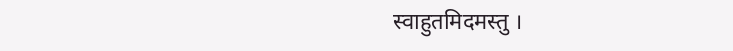स्वाहुतमिदमस्तु ।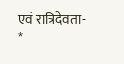एवं रात्रिदेवता-
*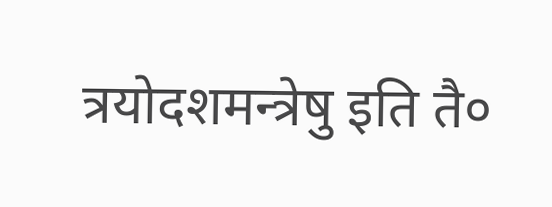त्रयोदशमन्त्रेषु इति तै०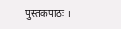पुस्तकपाठः ।